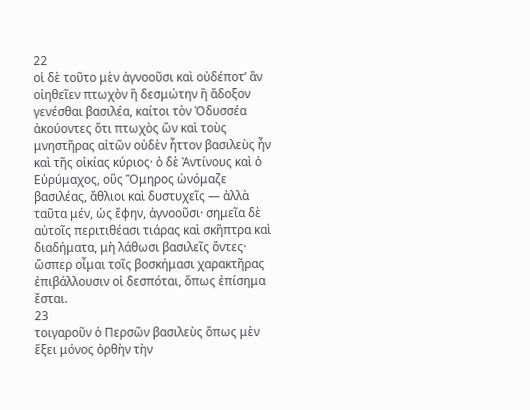22
οἱ δὲ τοῦτο μὲν ἀγνοοῦσι καὶ οὐδέποτ’ ἂν οἰηθεῖεν πτωχὸν ἢ δεσμώτην ἢ ἄδοξον γενέσθαι βασιλέα, καίτοι τὸν Ὀδυσσέα ἀκούοντες ὅτι πτωχὸς ὢν καὶ τοὺς μνηστῆρας αἰτῶν οὐδὲν ἧττον βασιλεὺς ἦν καὶ τῆς οἰκίας κύριος· ὁ δὲ Ἀντίνους καὶ ὁ Εὐρύμαχος, οὓς Ὅμηρος ὠνόμαζε βασιλέας, ἄθλιοι καὶ δυστυχεῖς — ἀλλὰ ταῦτα μέν, ὡς ἔφην, ἀγνοοῦσι· σημεῖα δὲ αὐτοῖς περιτιθέασι τιάρας καὶ σκῆπτρα καὶ διαδήματα, μὴ λάθωσι βασιλεῖς ὄντες· ὥσπερ οἶμαι τοῖς βοσκήμασι χαρακτῆρας ἐπιβάλλουσιν οἱ δεσπόται, ὅπως ἐπίσημα ἔσται.
23
τοιγαροῦν ὁ Περσῶν βασιλεὺς ὅπως μὲν ἕξει μόνος ὀρθὴν τὴν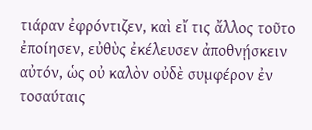τιάραν ἐφρόντιζεν, καὶ εἴ τις ἄλλος τοῦτο ἐποίησεν, εὐθὺς ἐκέλευσεν ἀποθνῄσκειν αὐτόν, ὡς οὐ καλὸν οὐδὲ συμφέρον ἐν τοσαύταις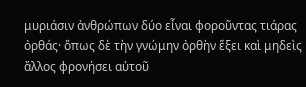μυριάσιν ἀνθρώπων δύο εἶναι φοροῦντας τιάρας ὀρθάς· ὅπως δὲ τὴν γνώμην ὀρθὴν ἕξει καὶ μηδεὶς ἄλλος φρονήσει αὐτοῦ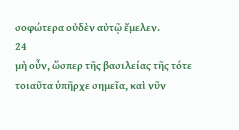σοφώτερα οὐδὲν αὐτῷ ἔμελεν.
24
μὴ οὖν, ὥσπερ τῆς βασιλείας τῆς τότε τοιαῦτα ὑπῆρχε σημεῖα, καὶ νῦν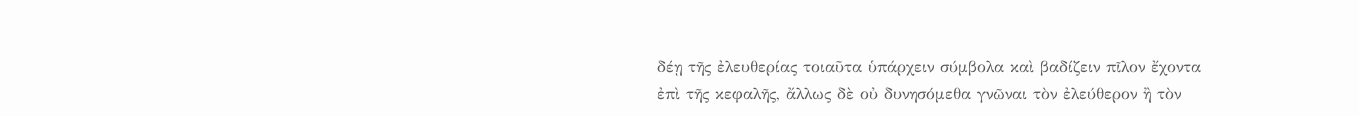δέῃ τῆς ἐλευθερίας τοιαῦτα ὑπάρχειν σύμβολα καὶ βαδίζειν πῖλον ἔχοντα ἐπὶ τῆς κεφαλῆς, ἄλλως δὲ οὐ δυνησόμεθα γνῶναι τὸν ἐλεύθερον ἢ τὸν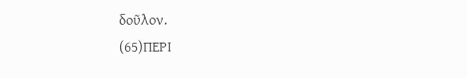δοῦλον.
(65)ΠΕΡΙ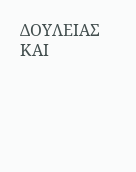ΔΟΥΛΕΙΑΣ ΚΑΙ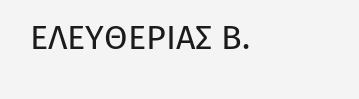ΕΛΕΥΘΕΡΙΑΣ Β.